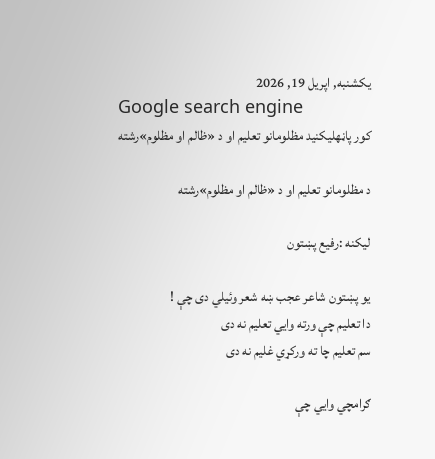یکشنبه, اپریل 19, 2026
Google search engine
کور پاڼهليکنيد مظلومانو تعليم او د «ظالم او مظلوم»رشته

د مظلومانو تعليم او د «ظالم او مظلوم»رشته

ليکنه :رفيع پښتون

يو پښتون شاعر عجب ښه شعر وئيلي دی چې !
دا تعليم چې ورته وايي تعليم نه دی
سم تعليم چا ته ورکړي غليم نه دی

ګرامچي وايي چې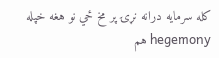کله سرمايه درانه نړۍ پر مخ ځي نو هغه خپله hegemony هم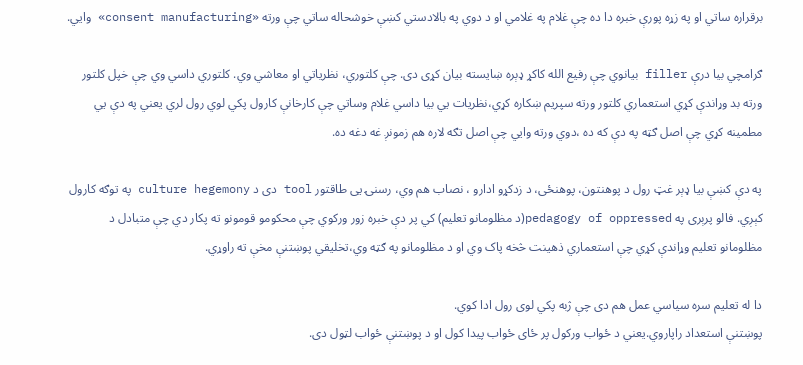برقراره ساتي او په زړه پورې خبره دا ده چې غلام په غلامي او د دوي په بالادستي کښې خوشحاله ساتي چې ورته «consent manufacturing» وايي.

ګرامچي بيا درې filler بيانوي چې رفيع الله کاکړ ډېره ښايسته بيان کړی دی. چې کلتوري، نظرياتي او معاشي وي. کلتوري داسي وي چې خپل کلتور ورته بد وړاندې کړي استعماري کلتور ورته سپريم ښکاره کړي،نظريات يي بيا داسي غلام وساتي چې کارخانې کارول پکي لوي رول لري يعني په دې يي مطمينه کړي چې اصل ګټه په دې که ده ،دوي ورته وايي چې اصل تګه لاره هم زمونږ غه دغه ده.

په دې کښې بيا ډېر غټ رول د پوهنتون، پوهنځی، د زدکړو ادارو ، نصاب هم وي، رسنۍ يی طاقتور tool دی د culture hegemony په توګه کارول کېږي. فالو پرېری په pedagogy of oppressed(د مظلومانو تعليم) کي پر دې خبره زور ورکوي چې محکومو قومونو ته پکار دي چې متبادل د مظلومانو تعليم وړاندې کړي چې استعماري ذهينت څخه پاک وي او د مظلومانو په ګټه وي،تخليقي پوښتنې مخې ته راوړي.

دا له تعليم سره سياسي عمل هم دی چې ژبه پکي لوی رول ادا کوي.
پوښتنې استعداد راپاروي.يعني د ځواب ورکول پر ځای ځواب پيدا کول او د پوښتنې ځواب لټول دی.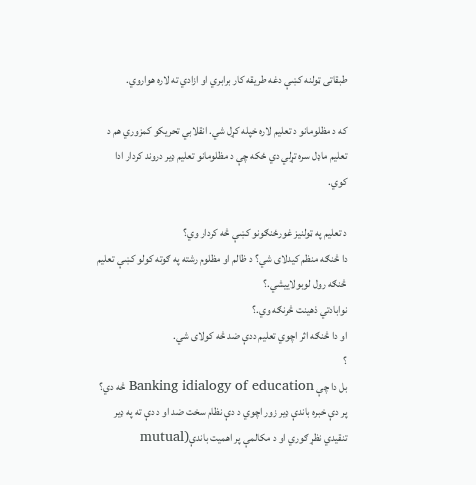طبقاتی ټولنه کښې دغه طريقه کار برابري او ازادي ته لاره هواروي.

که د مظلومانو د تعليم لاره خپله کړل شي. انقلابي تحريکو کمزوري هم د تعليم ماډل سره تړلي دي ځکه چې د مظلومانو تعليم ډیر دروند کردار ادا کوي.

د تعليم په ټولنیز غورځنګونو کښې څه کردار وي؟
دا څنګه منظم کيدلای شي؟ د ظالم او مظلوم رشته په ګوته کولو کښې تعليم څنګه رول لوبولايیشي.؟
نوابادتي ذهينت څرنګه وي.؟
او دا څنګه اثر اچوي تعليم ددې ضد څه کولای شي.
؟
بل دا چې Banking idialogy of education څه دي؟
پر دې خبره باندې ډیر زور اچوي د دې نظام سخت ضد او د دې ته په ډیر تنقيدي نظړ ګوري او د مکالمې پر اهميت باندې(mutual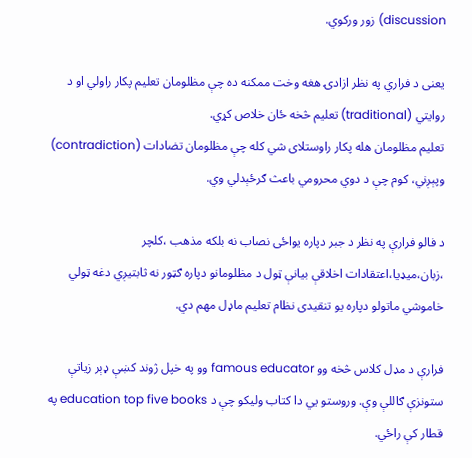discussion) زور ورکوي.

يعنی د فراري په نظر ازادۍ هغه وخت ممکنه ده چې مظلومان تعليم پکار راولي او د روايتي (traditional) تعليم څخه ځان خلاص کړي.
تعليم مظلومان هله پکار راوستلای شي کله چې مظلومان تضادات (contradiction) وپېږني، کوم چې د دوي محرومي باعث ګرځېدلي وي.

د فالو فرارې په نظر د جبر دپاره يواځی نصاب نه بلکه مذهب ،کلچر ،زبان،ميډيا،اعتقادات اخلاقې بيانې ټول د مظلومانو دپاره ګټور نه ثابتيږي دغه ټولي خاموشي ماتولو دپاره يو تنقيدی نظام تعليم ماډل مهم دي.

فرارې د مډل کلاس څخه وو famous educator وو په خپل ژوند کښې ډېر زياتې ستونزې ګاللې وې. وروستو يي دا کتاب وليکو چې د education top five books په قطار کې راځي.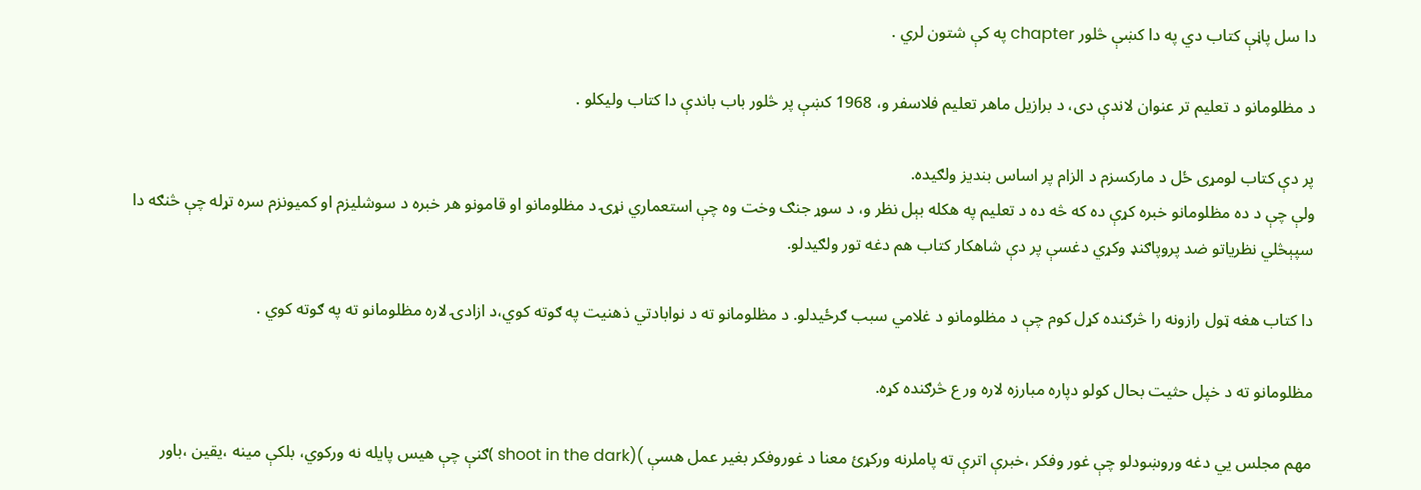دا سل پاڼې کتاب دي په دا کښې څلور chapter په کې شتون لري .

د مظلومانو د تعليم تر عنوان لاندې دی، د برازيل ماهر تعليم فلاسفر و، 1968 کښې پر څلور باب باندې دا کتاب وليکلو .

پر دې کتاب لومړی ځل د مارکسزم د الزام پر اساس بندیز ولګیده.
ولې چې د ده مظلومانو خبره کړې ده که څه ده د تعليم په هکله بېل نظر و، د سوړ جنګ وخت وه چې استعماري نړۍ د مظلومانو او قامونو هر خبره د سوشليزم او کميونزم سره تړله چې څنګه دا سپېڅلي نظرياتو ضد پروپاګنډ وکړي دغسې پر دې شاهکار کتاب هم دغه تور ولګیدلو.

دا کتاب هغه ټول رازونه را څرګنده کړل کوم چې د مظلومانو د غلامي سبب ګرځیدلو. د مظلومانو ته د نوابادتي ذهنيت په ګوته کوي،د ازادۍ لاره مظلومانو ته په ګوته کوي .

مظلومانو ته د خپل حثيت بحال کولو دپاره مبارزه لاره ور ع څرګنده کړه.

مهم مجلس يي دغه وروښودلو چې غور وفکر ،خبرې اترې ته پاملرنه ورکړئ معنا د غوروفکر بغیر عمل هسې )(shoot in the dark )ګنې چې هیس پایله نه ورکوي، بلکې مینه ،يقين ،باور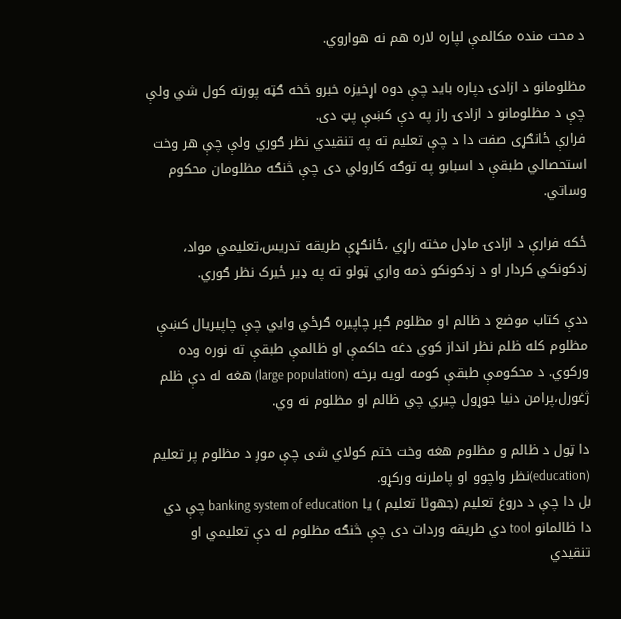د محت منده مکالمې لپاره لاره هم نه هواروي.

مظلومانو د ازادۍ دپاره بايد چې دوه اړخيزه خبرو څخه ګټه پورته کول شي ولې چې د مظلومانو د ازادۍ راز په دې کښې پټ دی.
فرارې ځانګړی صفت دا د چې تعليم ته په تنقيدي نظر ګوري ولې چې هر وخت استحصالي طبقې د اسبابو په توګه کارولي دی چې څنګه مظلومان محکوم وساتي.

ځکه فرارې د ازادۍ ماډل مخته راړي ،ځانګړې طريقه تدريس،تعليمي مواد، زدکونکي کردار او د زدکونکو ذمه واري ټولو ته په ډیر ځيرک نظر ګوري.

ددې کتاب موضع د ظالم او مظلوم ګېر چاپیره ګرځي وايي چې چاپیریال کښې مظلوم کله ظلم نظر انداز کوي دغه حاکمې او ظالمې طبقې ته نوره وده ورکوي. د محکومې طبقې کومه لويه برخه (large population) هغه له دې ظلم ژغورل،پرامن دنيا جوړول چيري چي ظالم او مظلوم نه وي.

دا ټول د ظالم و مظلوم هغه وخت ختم کولاي شی چې موږ د مظلوم پر تعليم (education)نظر واچوو او پاملرنه ورکړو.
بل دا چې د دروغ تعليم (جهوٹا تعليم ) يا banking system of education چې دي دا ظالمانو tool دي طريقه وردات دی چې څنګه مظلوم له دې تعليمي او تنقيدي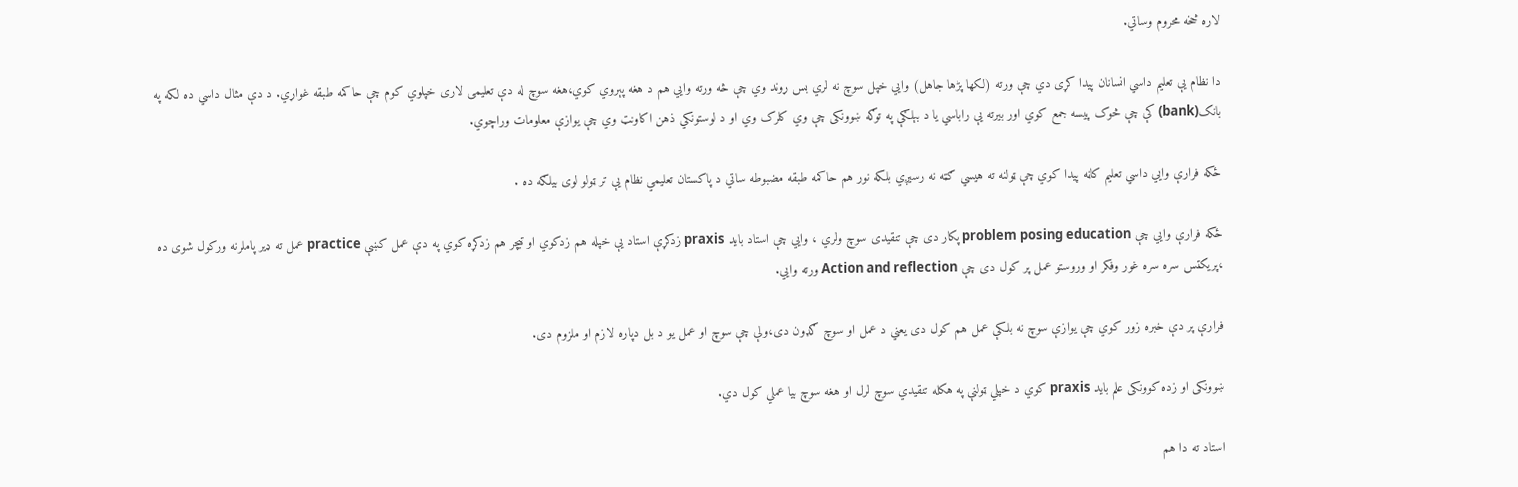لاره څخه محروم وساتي.

دا نظام يې تعليم داسي انسانان پيدا کړی دي چې ورته (لکها پڑها جاهل) وايي خپل سوچ نه لري بس ړوند وي چې څه ورته وايي هم د هغه پېروي کوي،هغه سوچ له دې تعليمی لاری خپلوي کوم چې حاکمه طبقه غواړي. د دې مثال داسي ده لکه په بانک(bank) کې چې څوک پيسه جمع کوي اور بيرته يې راباسي یا د بېلګې په توګه ښوونکی چې وي کلرک وي او د لوستونکي ذهن اکاونټ وي چې یوازې معلومات وراچوي.

ځکه فرارې وايي داسي تعليم کاڼه پيدا کوي چې ټولنه ته هيسي ګټه نه رسیږي بلکه نور هم حاکمه طبقه مضبوطه ساتي د پاکستان تعليمي نظام يې تر ټولو لوی بیلګه ده .

ځکه فرارې وايي چې problem posing education پکار دی چې تنقيدی سوچ ولري ، وايي چې استاد بايد praxis زدکړې استاد يې خپله هم زدکوي او ټيچر هم زدکړه کوي په دې عمل کښې practice عمل ته ډیر پاملرنه ورکول شوی ده ،پريکټس سره سره غور وفکر او وروستو عمل پر کول دی چې Action and reflection ورته وايي.

فرارې پر دې خبره زور کوي چې یوازې سوچ نه بلکې عمل هم کول دی يعني د عمل او سوچ ګډون دی،ولې چې سوچ او عمل يو د بل دپاره لازم او ملزوم دی.

ښوونکی او زده کوونکی علم بايد praxis کوي د خپلي ټولنې په هکله تنقيدي سوچ لرل او هغه سوچ بيا عملي کول دي.

استاد ته دا هم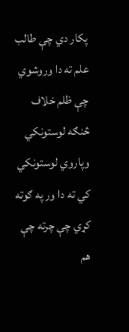پکار دي چې طالب علم ته دا وروشوي چې ظلم خلاف څنګه لوستونکي وپاروي لوستونکي کي ته دا ور په ګوته کړي چې چرته چې هم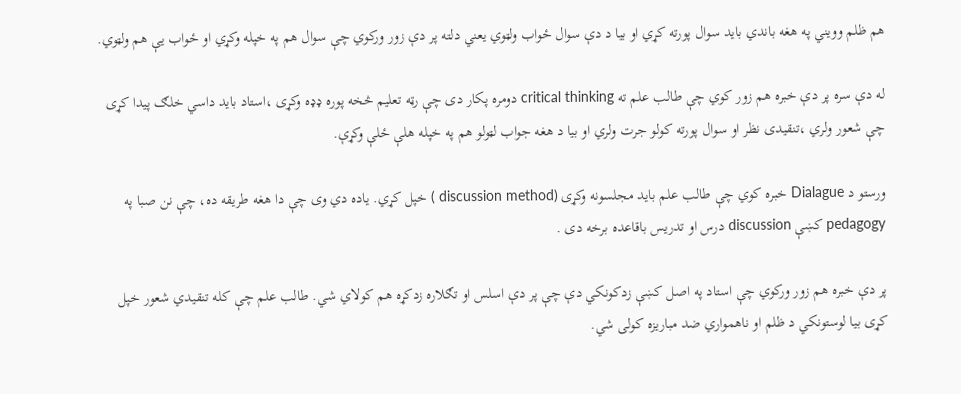هم ظلم وویني په هغه باندي بايد سوال پورته کړي او بيا د دې سوال ځواب ولټوي يعني دلته پر دې زور ورکوي چې سوال هم په خپله وکړي او ځواب يې هم ولټوي.

له دې سره پر دې خبره هم زور کوي چې طالب علم ته critical thinking دومره پکار دی چې رټه تعليم څخه پوره ډډه وکړی ،استاد بايد داسي خلګ پيدا کړی چې شعور ولري ،تنقيدی نظر او سوال پورته کولو جرت ولري او بيا د هغه جواب لټولو هم په خپله هلې ځلې وکړې.

ورستو د Dialague خبره کوي چې طالب علم بايد مجلسونه وکړی (discussion method ) خپل کړي. ياده دي وی چې دا هغه طريقه ده، چې نن صبا په pedagogy کښې discussion درس او تدريس باقاعده برخه دی .

پر دې خبره هم زور ورکوي چې استاد په اصل کښې زدکونکي دې چې پر دې اسلس او تګلاره زدکړه هم کولاي شي. طالب علم چې کله تنقيدي شعور خپل کړی بيا لوستونکي د ظلم او ناهمواري ضد مباریزه کولی شي.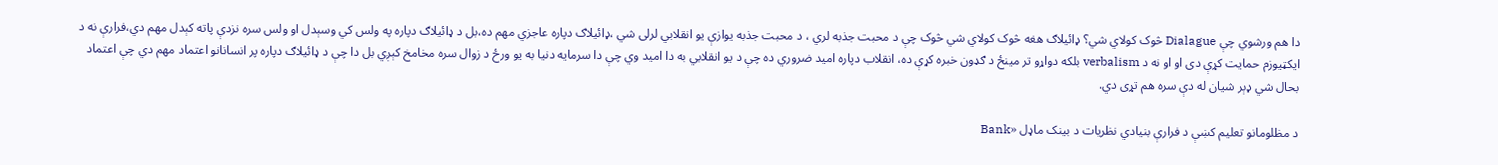دا هم ورشوي چې Dialague څوک کولاي شي؟ ډائيلاګ هغه څوک کولاي شي څوک چې د محبت جذبه لري ، د محبت جذبه يوازې يو انقلابي لرلی شي ،ډائيلاګ دپاره عاجزي مهم ده،بل د ډائيلاګ دپاره په ولس کي وسېدل او ولس سره نزدې پاته کېدل مهم دي،فرارې نه د ايکټيوزم حمايت کړې دی او او نه د verbalism بلکه دواړو تر مينځ د ګډون خبره کړې ده، انقلاب دپاره اميد ضروري ده چې د يو انقلابي به دا اميد وي چې دا سرمايه دنيا به يو ورځ د زوال سره مخامخ کېږي بل دا چې د ډائيلاګ دپاره پر انسانانو اعتماد مهم دي چې اعتماد بحال شي ډېر شيان له دې سره هم تړی دي.

د مظلومانو تعليم کښې د فرارې بنيادي نظريات د بينک ماډل «Bank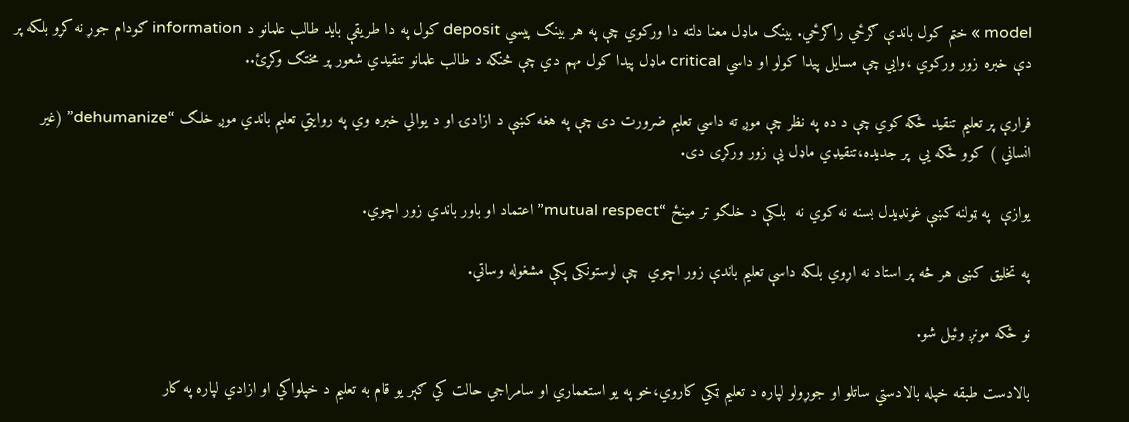model » ختم کول باندې ګرځي راګرځي. بينګ ماډل معنا دلته دا ورکوي چې په هر بينګ پيسي deposit کول په دا طريقې بايد طالب علمانو د information ګودام جوړ نه کړو بلکه پر دې خبره زور ورکوي ،وايي چې مسايل پيدا کولو او داسي critical ماډل پيدا کول مهم دي چې څنګه د طالب علمانو تنقيدي شعور پر مختګ وکړئ..

فرارې پر تعليم تنقيد ځکه کوي چې د ده په نظر چې موږ ته داسي تعليم ضرورت دی چې په هغه کښې د ازادۍ او د یوالي خبره وي په روايتي تعليم باندي موږ خلګ “dehumanize” (غير انساني ) کوو ځکه يي  پر جديده،تنقيډي ماډل يې زور ورکړی دی.

يوازې  په ټولنه کښې غونډیدل بسنه نه کوي نه  بلکې د خلګو تر مينځ “mutual respect” اعتماد او باور باندي زور اچوي.

په تخليق کښی هر څه پر استاد نه اړوي بلکه داسې تعليم باندې زور اچوي  چې لوستونکی پکې مشغوله وساتي.

نو ځکه مونږ وئيل شو.

بالادست طبقه خپله بالادستي ساتلو او جوړولو لپاره د تعليم ټکي کاروي،خو په يو استعماري او سامراجي حالت کي ګېر يو قام به تعليم د خپلواکي او ازادي لپاره په کار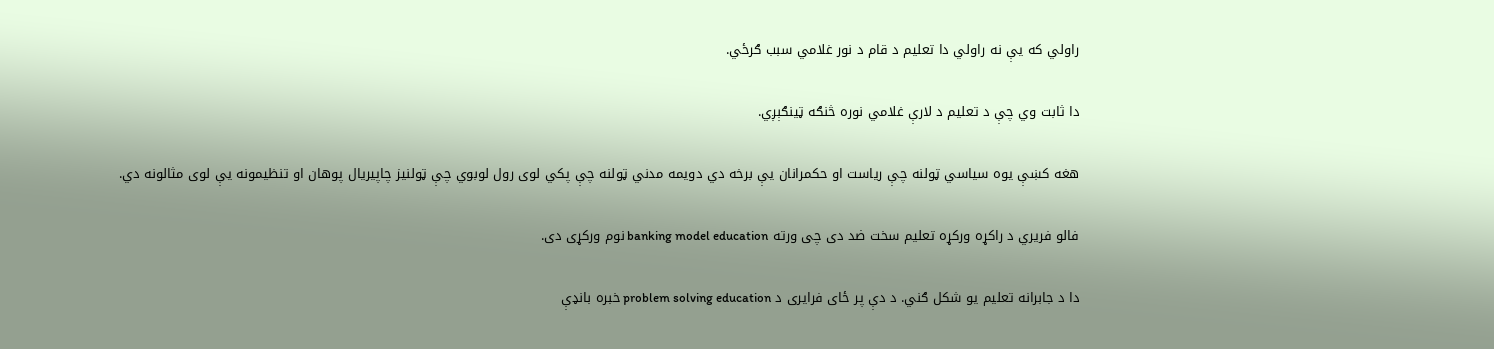راولي که يې نه راولي دا تعليم د قام د نور غلامي سبب ګرځي.

دا ثابت وي چې د تعليم د لارې غلامي نوره څنګه ټینګېږي.

هغه کښې يوه سياسي ټولنه چې رياست او حکمرانان يې برخه دي دويمه مدني ټولنه چې پکي لوی رول لوبوي چې ټولنیز چاپیریال پوهان او تنظيمونه يې لوی مثالونه دي.

فالو فريري د راکړه ورکړه تعليم سخت ضد دی چی ورته banking model education نوم ورکړی دی.

دا د جابرانه تعليم يو شکل ګني. د دې پر ځای فرايری د problem solving education خبره بانډې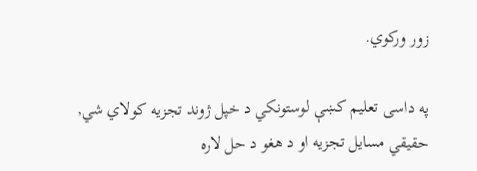زور ورکوي.

په داسی تعليم کښې لوستونکي د خپل ژوند تجزيه کولاي شي, حقيقي مسايل تجزيه او د هغو د حل لاره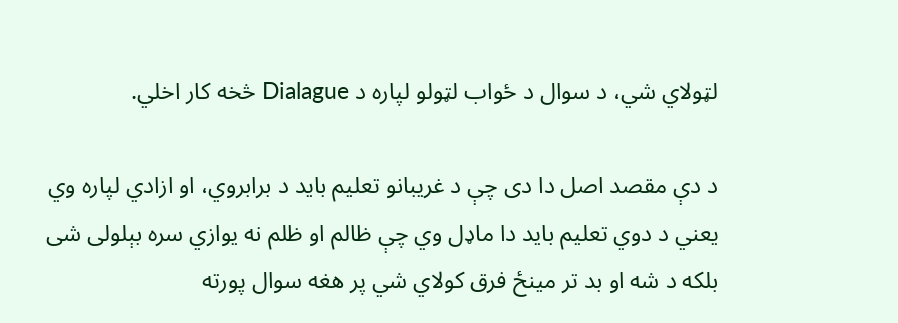لټولاي شي، د سوال د ځواب لټولو لپاره د Dialague څخه کار اخلي.

د دې مقصد اصل دا دی چې د غريبانو تعليم بايد د برابروي، او ازادي لپاره وي يعني د دوي تعليم بايد دا ماډل وي چې ظالم او ظلم نه يوازي سره بېلولی شی بلکه د شه او بد تر مينځ فرق کولاي شي پر هغه سوال پورته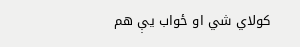کولاي شي او ځواب يې هم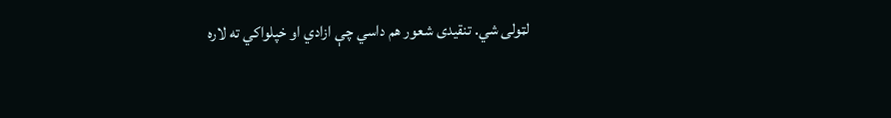لټولی شي. تنقيدی شعور هم داسي چې ازادي او خپلواکي ته لاره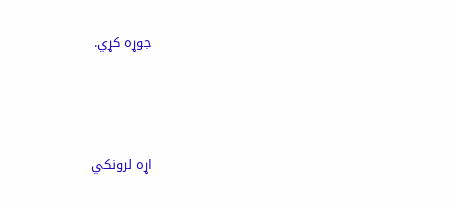جوړه کړي.



اړه لرونکي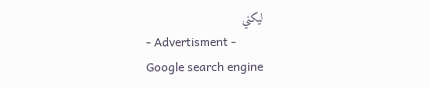ليکني
- Advertisment -
Google search engine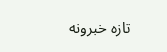تازه خبرونه